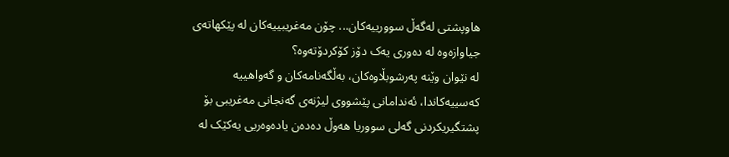هاوپشتی لەگەڵ سوورییەکان... چۆن مەغریبییەکان لە پێکهاتەی جیاوازەوە لە دەوری یەک دۆز کۆکردۆتەوە؟
لە نێوان وێنە پەرشوبڵاوەکان، بەڵگەنامەکان و گەواهییە کەسییەکاندا، ئەندامانی پێشووی لیژنەی گەنجانی مەغریبی بۆ پشتگیریکردنی گەلی سووریا هەوڵ دەدەن یادەوەریی یەکێک لە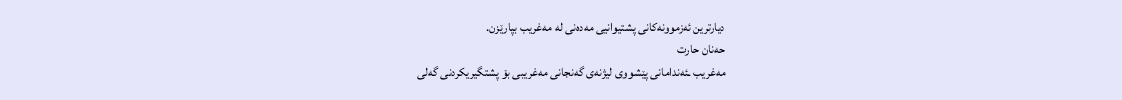دیارترین ئەزموونەکانی پشتیوانیی مەدەنی لە مەغریب بپارێزن.
حەنان حارت
مەغریب ـئەندامانی پێشووی لیژنەی گەنجانی مەغریبی بۆ پشتگیریکردنی گەلی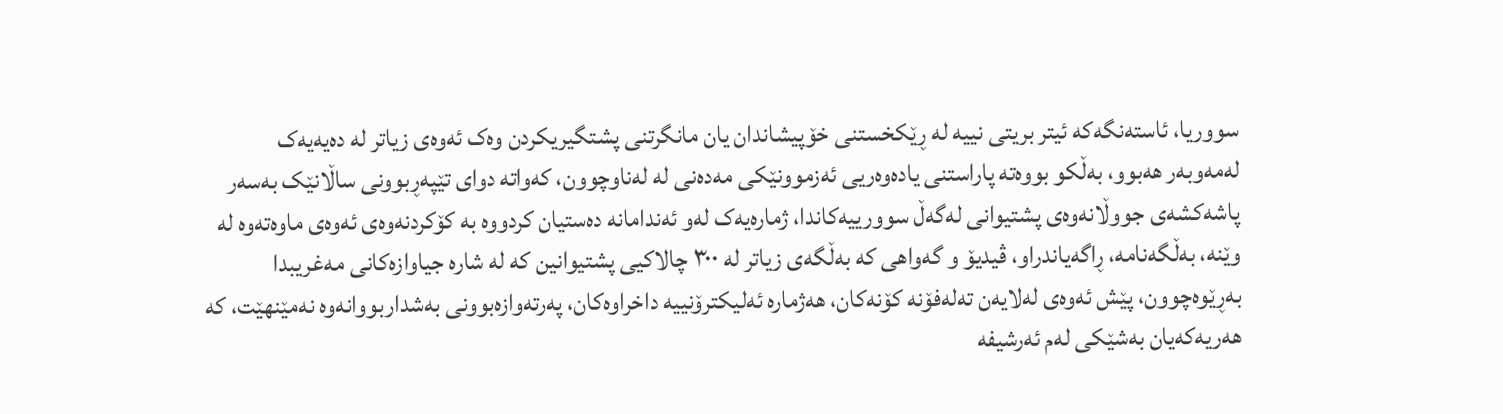سووریا، ئاستەنگەکە ئیتر بریتی نییە لە ڕێکخستنی خۆپیشاندان یان مانگرتنی پشتگیریکردن وەک ئەوەی زیاتر لە دەیەیەک لەمەوبەر هەبوو، بەڵکو بووەتە پاراستنی یادەوەریی ئەزموونێکی مەدەنی لە لەناوچوون، کەواتە دوای تێپەڕبوونی ساڵانێک بەسەر پاشەکشەی جووڵانەوەی پشتیوانی لەگەڵ سوورییەکاندا، ژمارەیەک لەو ئەندامانە دەستیان کردووە بە کۆکردنەوەی ئەوەی ماوەتەوە لە وێنە، بەڵگەنامە، ڕاگەیاندراو، ڤیدیۆ و گەواهی کە بەڵگەی زیاتر لە ۳۰۰ چالاکیی پشتیوانین کە لە شارە جیاوازەکانی مەغریبدا بەڕێوەچوون، پێش ئەوەی لەلایەن تەلەفۆنە کۆنەکان، هەژمارە ئەلیکترۆنییە داخراوەکان، پەرتەوازەبوونی بەشداربووانەوە نەمێنهێت، کە هەریەکەیان بەشێکی لەم ئەرشیفە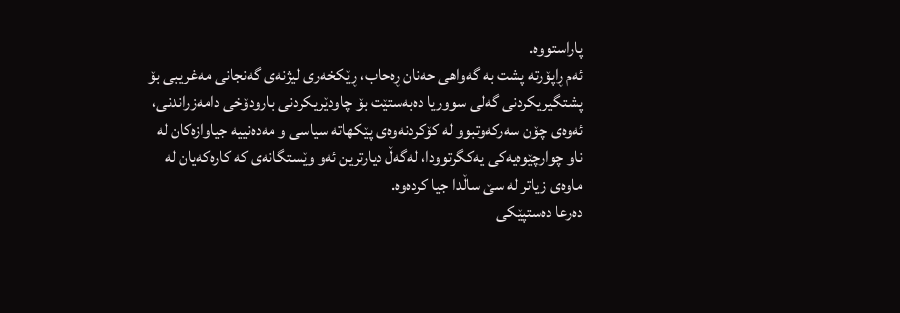پاراستووە.
ئەم ڕاپۆرتە پشت بە گەواهی حەنان ڕەحاب، ڕێکخەری لیژنەی گەنجانی مەغریبی بۆ پشتگیریکردنی گەلی سووریا دەبەستێت بۆ چاودێریکردنی بارودۆخی دامەزراندنی، ئەوەی چۆن سەرکەوتبوو لە کۆکردنەوەی پێکهاتە سیاسی و مەدەنییە جیاوازەکان لە ناو چوارچێوەیەکی یەکگرتوودا، لەگەڵ دیارترین ئەو وێستگانەی کە کارەکەیان لە ماوەی زیاتر لە سێ ساڵدا جیا کردەوە.
دەرعا دەستپێکی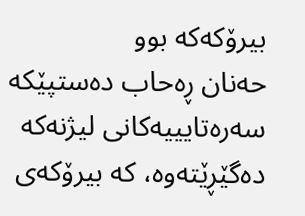بیرۆکەکە بوو
حەنان ڕەحاب دەستپێکە سەرەتایییەکانی لیژنەکە دەگێڕێتەوە، کە بیرۆکەی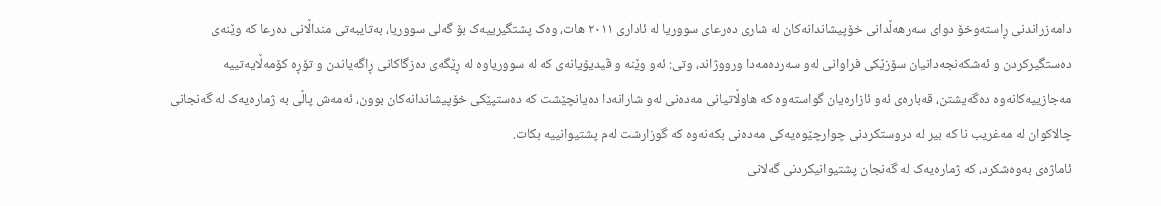دامەزراندنی ڕاستەوخۆ دوای سەرهەڵدانی خۆپیشاندانەکان لە شاری دەرعای سووریا لە ئاداری ۲۰۱۱ هات، وەک پشتگیرییەک بۆ گەلی سووریا، بەتایبەتی منداڵانی دەرعا کە وێنەی دەستگیرکردن و ئەشکەنجەدانیان سۆزێکی فراوانی لەو سەردەمەدا ورووژاند، وتی: ئەو وێنە و ڤیدیۆیانەی کە لە سووریاوە لە ڕێگەی دەزگاکانی ڕاگەیاندن و تۆڕە کۆمەڵایەتییە مەجازییەکانەوە دەگەیشتن، قەبارەی ئەو ئازارەیان گواستەوە کە هاوڵاتیانی مەدەنی لەو شارانەدا دەیانچێشت کە دەستپێکی خۆپیشاندانەکان بوون، ئەمەش پاڵی بە ژمارەیەک لە گەنجانی چالاکوان لە مەغریب نا کە بیر لە دروستکردنی چوارچێوەیەکی مەدەنی بکەنەوە کە گوزارشت لەم پشتیوانییە بکات.
ئاماژەی بەوەشکرد، کە ژمارەیەک لە گەنجان پشتیوانیکردنی گەلانی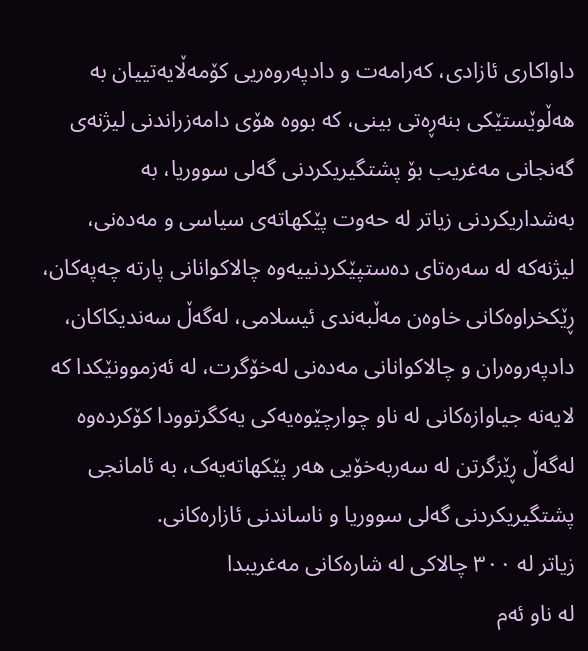داواکاری ئازادی، کەرامەت و دادپەروەریی کۆمەڵایەتییان بە هەڵوێستێکی بنەڕەتی بینی، کە بووە هۆی دامەزراندنی لیژنەی گەنجانی مەغریب بۆ پشتگیریکردنی گەلی سووریا، بە بەشداریکردنی زیاتر لە حەوت پێکهاتەی سیاسی و مەدەنی، لیژنەکە لە سەرەتای دەستپێکردنییەوە چالاکوانانی پارتە چەپەکان، ڕێکخراوەکانی خاوەن مەڵبەندی ئیسلامی، لەگەڵ سەندیکاکان، دادپەروەران و چالاکوانانی مەدەنی لەخۆگرت، لە ئەزموونێکدا کە لایەنە جیاوازەکانی لە ناو چوارچێوەیەکی یەکگرتوودا کۆکردەوە لەگەڵ ڕێزگرتن لە سەربەخۆیی هەر پێکهاتەیەک، بە ئامانجی پشتگیریکردنی گەلی سووریا و ناساندنی ئازارەکانی.
زیاتر لە ۳۰۰ چالاکی لە شارەکانی مەغریبدا
لە ناو ئەم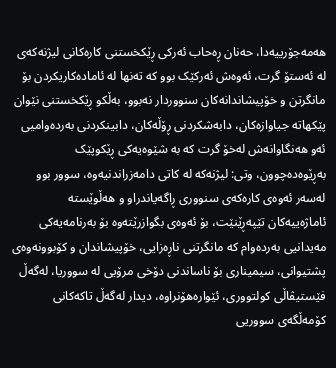هەمەجۆرییەدا، حەنان ڕەحاب ئەرکی ڕێکخستنی کارەکانی لیژنەکەی لە ئەستۆ گرت، ئەوەش ئەرکێک بوو کە تەنها لە ئامادەکاریکردن بۆ مانگرتن و خۆپیشاندانەکان سنووردار نەبوو، بەڵکو ڕێکخستنی نێوان پێکهاتە جیاوازەکان، دابەشکردنی ڕۆڵەکان، دابینکردنی بەردەوامیی ئەو هەنگاوانەش لەخۆ گرت کە بە شێوەیەکی ڕێکوپێک بەڕێوەدەچوون، وتی: لیژنەکە لە کاتی دامەزراندنیەوە، سوور بوو لەسەر ئەوەی کارەکەی سنووری ڕاگەیاندراو و هەڵوێستە ئاماژەییەکان تێپەڕێنێت، بۆ ئەوەی بگوازرێتەوە بۆ بەرنامەیەکی مەیدانیی بەردەوام کە مانگرتنی ناڕەزایی، خۆپیشاندان و کۆبوونەوەی پشتیوانی، سیمیناری بۆ ناساندنی دۆخی مرۆیی لە سووریا، لەگەڵ فێستیڤاڵی کولتووری، ئێوارەهۆنراوە، دیدار لەگەڵ تاکەکانی کۆمەڵگەی سووریی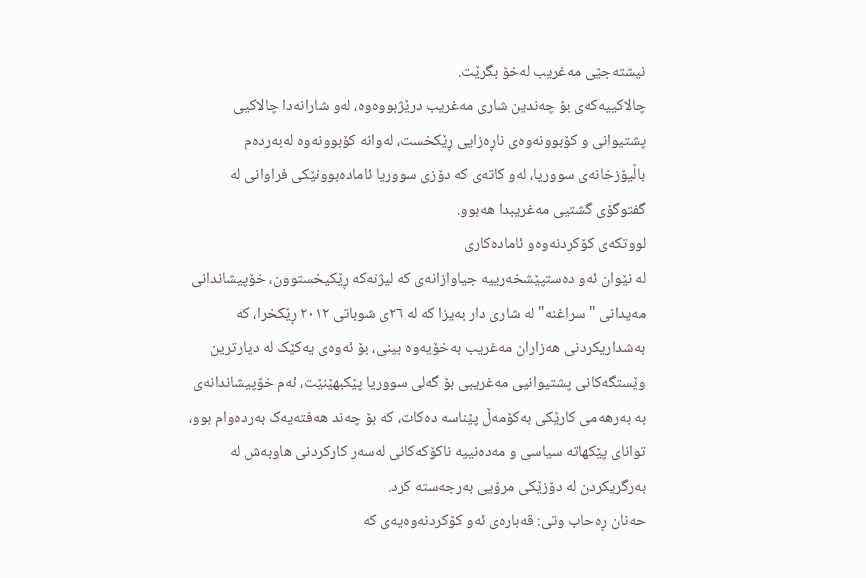نیشتەجێی مەغریب لەخۆ بگرێت.
چالاکییەکەی بۆ چەندین شاری مەغریب درێژبووەوە، لەو شارانەدا چالاکیی پشتیوانی و کۆبوونەوەی ناڕەزایی ڕێکخست، لەوانە کۆبوونەوە لەبەردەم باڵیۆزخانەی سووریا، لەو کاتەی کە دۆزی سووریا ئامادەبوونێکی فراوانی لە گفتوگۆی گشتیی مەغریبدا هەبوو.
لووتکەی کۆکردنەوەو ئامادەکاری
لە نێوان ئەو دەستپێشخەرییە جیاوازانەی کە لیژنەکە ڕێکیخستوون، خۆپیشاندانی مەیدانی "سراغنە" لە شاری دار بەیزا کە لە ۲٦ی شوباتی ۲۰۱۲ ڕێکخرا، کە بەشداریکردنی هەزاران مەغریب بەخۆیەوە بینی، بۆ ئەوەی یەکێک لە دیارترین وێستگەکانی پشتیوانیی مەغریبی بۆ گەلی سووریا پێکبهێنێت، ئەم خۆپیشاندانەی بە بەرهەمی کارێکی بەکۆمەڵ پێناسە دەکات، کە بۆ چەند هەفتەیەک بەردەوام بوو، توانای پێکهاتە سیاسی و مەدەنییە ناکۆکەکانی لەسەر کارکردنی هاوبەش لە بەرگریكردن لە دۆزێکی مرۆیی بەرجەستە کرد.
حەنان ڕەحاب وتی: قەبارەی ئەو کۆکردنەوەیەی کە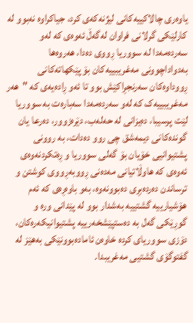یاوەری چالاکییەکانی لیژنەکەی کرد، جیاکراوە نەبوو لە کارلێکی گرلانی فراوان لەگەڵ ئەوەی کە لەو سەردەمەدا لە سووریا ڕووی دەدا، هەروەها بەدواداچوونی مەغریبییەکان بۆ پێکهاتەکانی ڕووداوەکان سەرنجڕاکێش بوو تا ئەو ڕادەیەی کە "هەر مەغریبییەک کە لەو سەردەمەدا سەبارەت بە سووریا لێت پرسیبا، دەیزانی لە حەلەب، دێرەزوور، دەرعا یان گوندەکانی دیمەشق چی روو دەدات، بە روونی پشتیوانیی خۆیان بۆ گەلی سووریا و ڕەتکردنەوەی ئەوەی کە هاوڵاتیانی مەدەنی ڕووبەڕووی کوشتن و ترساندن دەردەبڕی دەبوونەوە، بەو باوەڕەی کە ئەم هۆشیارییە گشتییە بەشدار بوو لە پێدانی ورە و گوڕێکی گەل بە دەستپێشخەرییە پشتیوانیکەرەکان، دۆزی سووریای کردە خاوەن ئامادەبوونێکی بەهێز لە گفتوگۆی گشتیی مەغریبدا.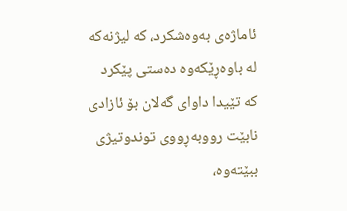ئاماژەی بەوەشکرد، کە لیژنەکە لە باوەڕێکەوە دەستی پێکرد کە تێیدا داوای گەلان بۆ ئازادی نابێت رووبەڕووی توندوتیژی ببێتەوە،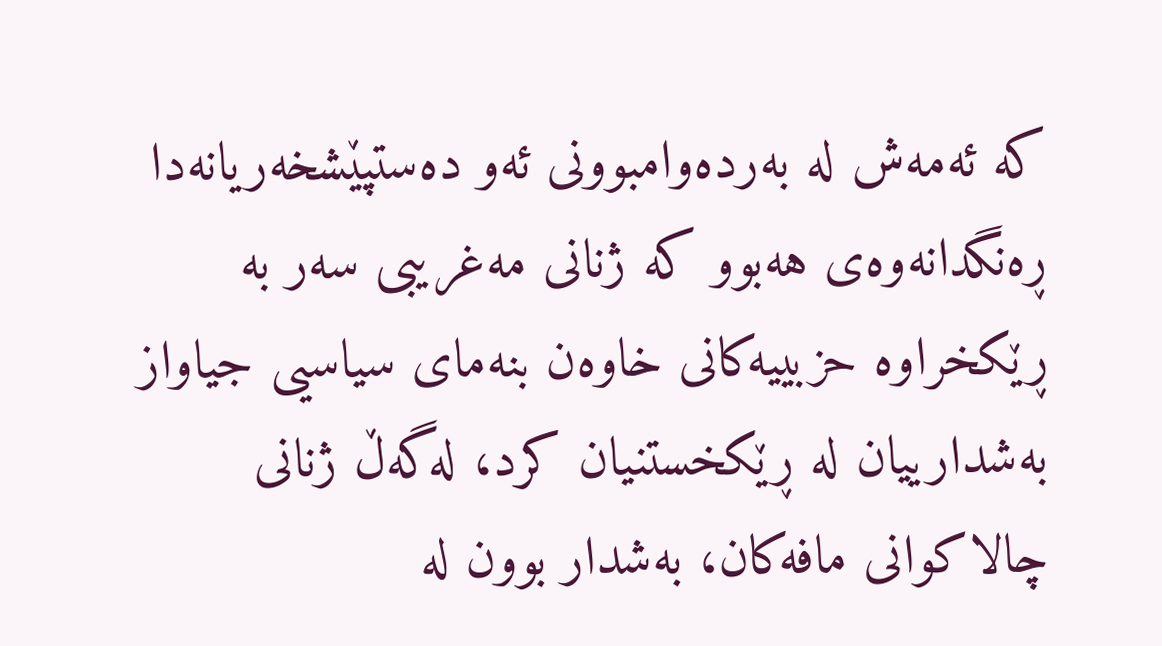کە ئەمەش لە بەردەوامبوونی ئەو دەستپێشخەریانەدا ڕەنگدانەوەی هەبوو کە ژنانی مەغریبی سەر بە ڕێکخراوە حزبییەکانی خاوەن بنەمای سیاسیی جیاواز بەشدارییان لە ڕێکخستنیان کرد، لەگەڵ ژنانی چالاکوانی مافەکان، بەشدار بوون لە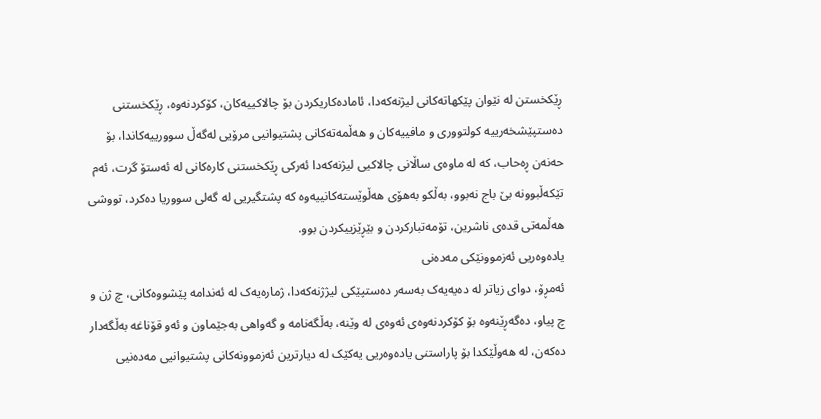ڕێکخستن لە نێوان پێکهاتەکانی لیژنەکەدا، ئامادەکاریکردن بۆ چالاکییەکان، کۆکردنەوە، ڕێکخستنی دەستپێشخەرییە کولتووری و مافییەکان و هەڵمەتەکانی پشتیوانیی مرۆیی لەگەڵ سوورییەکاندا، بۆ حەنەن ڕەحاب، کە لە ماوەی ساڵانی چالاکیی لیژنەکەدا ئەرکی ڕێکخستنی کارەکانی لە ئەستۆ گرت، ئەم تێکەڵبوونە بێ باج نەبوو، بەڵکو بەهۆی هەڵوێستەکانییەوە کە پشتگیریی لە گەلی سووریا دەکرد، تووشی هەڵمەتی قدەی ناشرین، تۆمەتبارکردن و بێڕێزییکردن بوو.
یادەوەریی ئەزموونێکی مەدەنی
ئەمڕۆ، دوای زیاتر لە دەیەیەک بەسەر دەستپێکی لیژژنەکەدا، ژمارەیەک لە ئەندامە پێشووەکانی، چ ژن و چ پیاو، دەگەڕێنەوە بۆ کۆکردنەوەی ئەوەی لە وێنە، بەڵگەنامە و گەواهی بەجێماون و ئەو قۆناغە بەڵگەدار دەکەن، لە هەوڵێکدا بۆ پاراستنی یادەوەریی یەکێک لە دیارترین ئەزموونەکانی پشتیوانیی مەدەنیی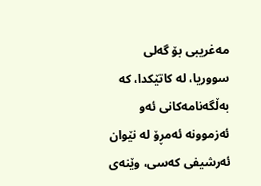مەغریبی بۆ گەلی سووریا، لە کاتێکدا، کە بەڵگەنامەکانی ئەو ئەزموونە ئەمڕۆ لە نێوان ئەرشیفی کەسی، وێنەی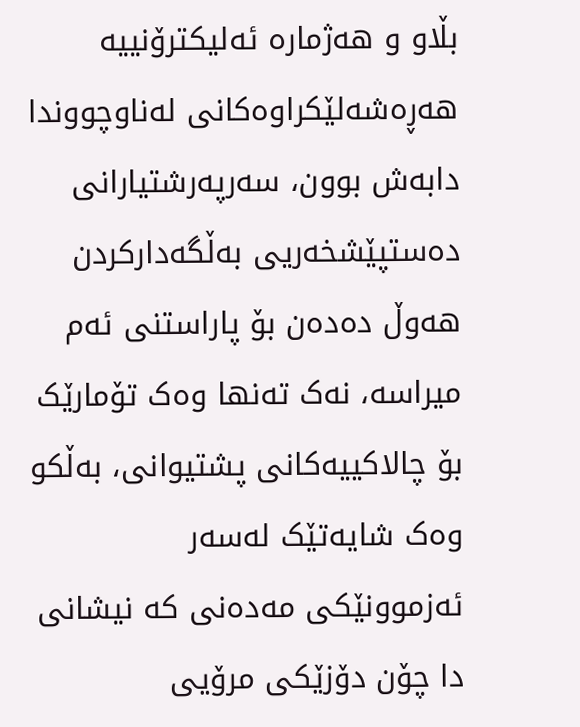بڵاو و هەژمارە ئەلیکترۆنییە هەڕەشەلێکراوەکانی لەناوچووندا دابەش بوون، سەرپەرشتیارانی دەستپێشخەریی بەڵگەدارکردن هەوڵ دەدەن بۆ پاراستنی ئەم میراسە، نەک تەنها وەک تۆمارێک بۆ چالاکییەکانی پشتیوانی، بەڵکو وەک شایەتێک لەسەر ئەزموونێکی مەدەنی کە نیشانی دا چۆن دۆزێکی مرۆیی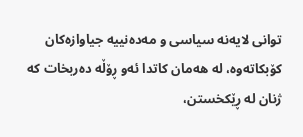توانی لایەنە سیاسی و مەدەنییە جیاوازەکان کۆبکاتەوە، لە هەمان کاتدا ئەو ڕۆڵە دەربخات کە ژنان لە ڕێکخستن،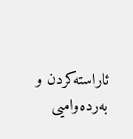ئاراستەکردن و بەردەوامیی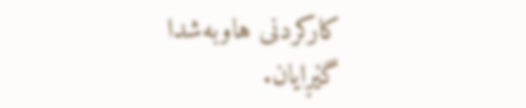کارکردنی هاوبەشدا گێڕایان.